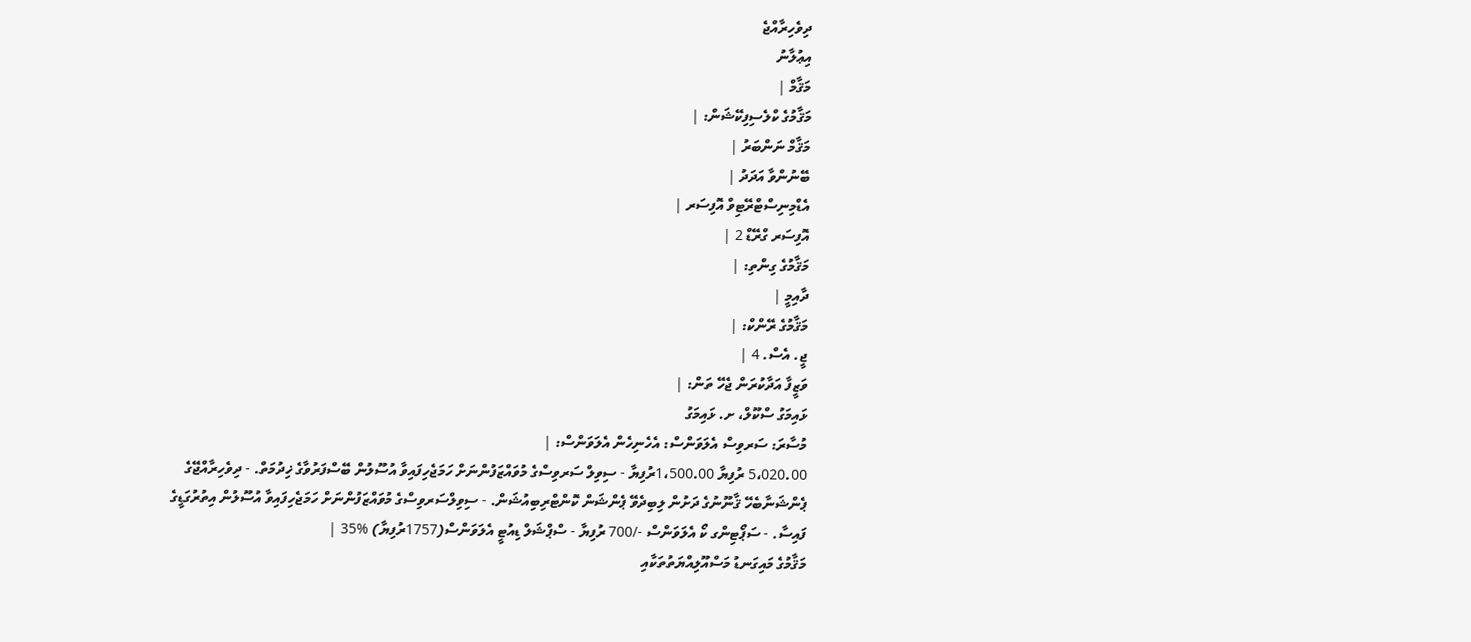ދިވެހިރާއްޖެ
އިޢުލާނު
މަޤާމް |
މަޤާމުގެ ކްލެސިފިކޭޝަން: |
މަޤާމް ނަންބަރު |
ބޭނުންވާ އަދަދު |
އެޑްމިނިސްޓްރޭޓިވް އޮފިސަރ |
އޮފިސަރ ގްރޭޑް 2 |
މަޤާމުގެ ގިންތި: |
ދާއިމީ |
މަޤާމުގެ ރޭންކް: |
ޖީ. އެސް. 4 |
ވަޒީފާ އަދާކުރަން ޖެހޭ ތަން: |
ޅައިމަގު ސްކޫލް، ށ. ޅައިމަގު
މުސާރަ: ސަރވިސް އެލަވަންސް: އެހެނިހެން އެލަވަންސް: |
5،020.00 ރުފިޔާ 1،500.00ރުފިޔާ - ސިވިލް ސަރވިސްގެ މުވައްޒަފުންނަށް ހަމަޖެހިފައިވާ އުސޫލުން ބޭސްފަރުވާގެ ޚިދުމަތް. - ދިވެހިރާއްޖޭގެ ޕެންޝަނާބެހޭ ޤާނޫނުގެ ދަށުން ލިބިދެވޭ ޕެންޝަން ކޮންޓްރިބިއުޝަން. - ސިވިލްސަރވިސްގެ މުވައްޒަފުންނަށް ހަމަޖެހިފައިވާ އުސޫލުން އިތުރުގަޑީގެ ފައިސާ. - ސަޕޯޓިންގ ކޯ އެލަވަންސް -/700 ރުފިޔާ - ސްޕްޝަލް ޑިއުޓީ އެލަވަންސް(1757ރުފިޔާ) %35 |
މަޤާމުގެ މައިގަނޑު މަސްއޫލިއްޔަތުތަކާއި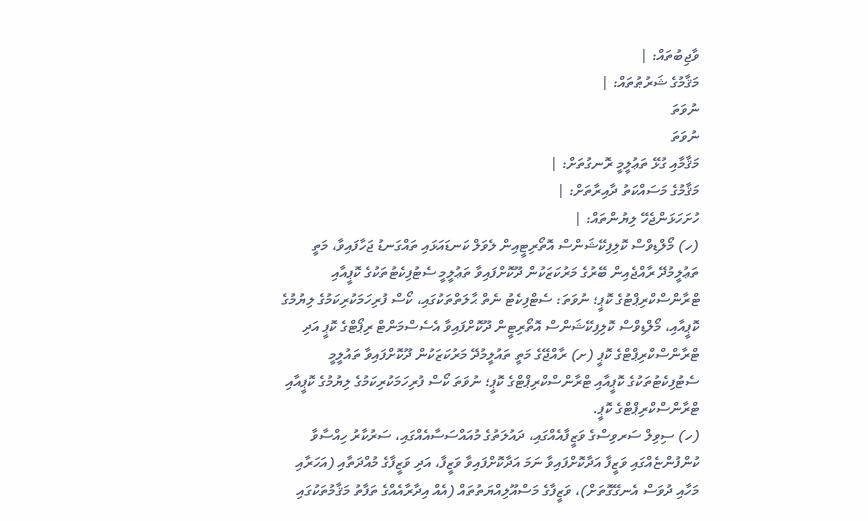ވާޖިބުތައް: |
މަޤާމުގެ ޝަރުޠުތައް: |
ނުވަތަ
ނުވަތަ
މަޤާމާއި ގުޅޭ ތަޢުލީމީ ރޮނގުތަށް: |
މަޤާމުގެ މަސައްކަތު ދާއިރާތަށް: |
ހުށަހަޅަންޖެހޭ ލިޔުންތައް: |
(ހ) މޯލްޑިވްސް ކޮލިފިކޭޝަންސް އޮތޯރިޓީއިން ލެވަލް ކަނޑައަޅައި ތައްގަނޑު ޖަހާފައިވާ، މަތީ ތަޢުލީމުދޭ ރާއްޖެއިން ބޭރުގެ މަރުކަޒަކުން ދޫކޮށްފައިވާ ތަޢުލީމީ ސެޓުފިކެޓުތަކުގެ ކޮޕީއާއި ޓްރާންސްކްރިޕްޓުގެ ކޮޕީ؛ ނުވަތަ: ސެޓްފިކެޓު ނެތް ޙާލަތްތަކުގައި، ކޯސް ފުރިހަމަކުރިކަމުގެ ލިޔުމުގެ ކޮޕީއާއި، މޯލްޑިވްސް ކޮލިފިކޭޝަންސް އޮތޯރިޓީން ދޫކޮށްފައިވާ އެސެސްމަންޓް ރިޕޯޓްގެ ކޮޕީ އަދި ޓްރާންސްކްރިޕްޓްގެ ކޮޕީ (ށ) ރާއްޖޭގެ މަތީ ތައުލީމުދޭ މަރުކަޒަކުން ދޫކޮށްފައިވާ ތައުލީމީ ސެޓުފިކެޓުތަކުގެ ކޮޕީއާއި ޓްރާންސްކްރިޕްޓްގެ ކޮޕީ؛ ނުވަތަ ކޯސް ފުރިހަމަކުރިކަމުގެ ލިޔުމުގެ ކޮޕީއާއި ޓްރާންސްކްރިޕްޓްގެ ކޮޕީ.
(ހ) ސިވިލް ސަރވިސްގެ ވަޒީފާއެއްގައި، ދައުލަތުގެ މުއައްސަސާއެއްގައި، ސަރުކާރު ހިއްސާވާ ކުންފުންޏެއްގައި ވަޒީފާ އަދާކޮށްފައިވާ ނަމަ އަދާކޮށްފައިވާ ވަޒީފާ، އަދި ވަޒީފާގެ މުއްދަތާއި (އަހަރާއި މަހާއި ދުވަސް އެނގޭގޮތަށް)، ވަޒީފާގެ މަސްއޫލިއްޔަތުތައް (އެއް އިދާރާއެއްގެ ތަފާތު މަޤާމުތަކުގައި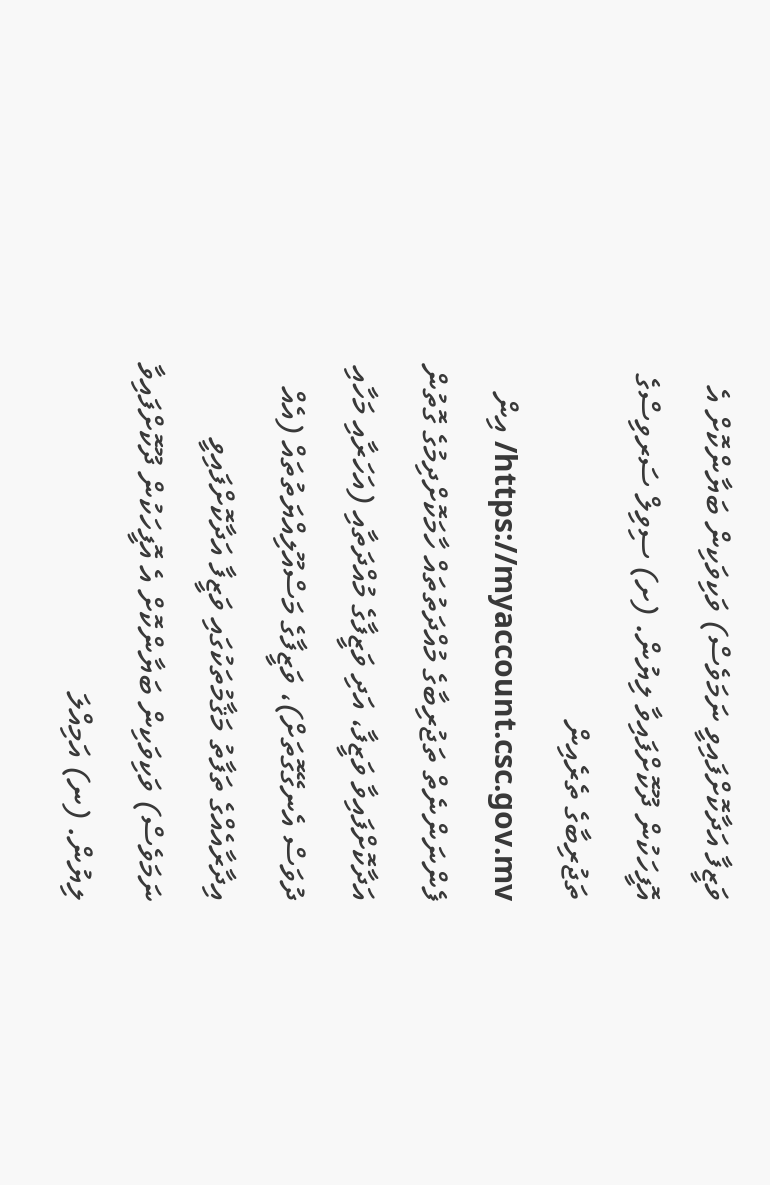ވަޒީފާ އަދާކޮށްފައިވީ ނަމަވެސް) ވަކިވަކިން ބަޔާންކޮށް އެ އޮފީހަކުން ދޫކޮށްފައިވާ ލިޔުން. (ށ) ސިވިލް ސަރވިސްގެ ތަޖުރިބާގެ ތެރެއިން https://myaccount.csc.gov.mv/ އިން ފެންނަންނެތް ތަޖުރިބާގެ މުއްދަތުތައް ހާމަކޮށްދިމުގެ ގޮތުން އަދާކޮށްފައިވާ ވަޒީފާ، އަދި ވަޒީފާގެ މުއްދަތާއި (އަހަރާއި މަހާއި ދުވަސް އެނގޭގޮތަށް)، ވަޒީފާގެ މަސްއޫލިއްޔަތުތައް (އެއް އިދާރާއެއްގެ ތަފާތު މަޤާމުތަކުގައި ވަޒީފާ އަދާކޮށްފައިވީ ނަމަވެސް) ވަކިވަކިން ބަޔާންކޮށް އެ އޮފީހަކުން ދޫކޮށްފައިވާ ލިޔުން. (ނ) އަމިއްލަ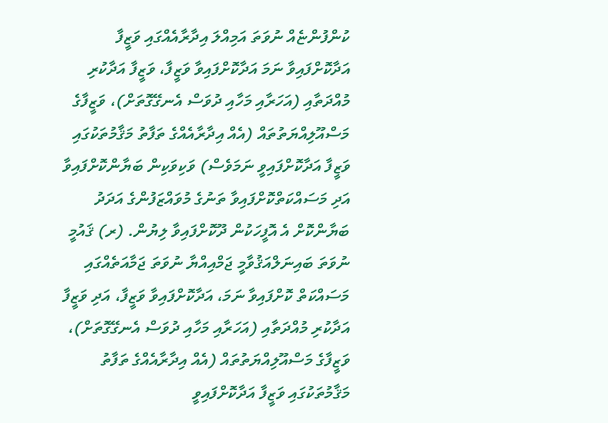ކުންފުންޏެއް ނުވަތަ އަމިއްލަ އިދާރާއެއްގައި ވަޒީފާ އަދާކޮށްފައިވާ ނަމަ އަދާކޮށްފައިވާ ވަޒީފާ، ވަޒީފާ އަދާކުރި މުއްދަތާއި (އަހަރާއި މަހާއި ދުވަސް އެނގޭގޮތަށް)، ވަޒީފާގެ މަސްއޫލިއްޔަތުތައް (އެއް އިދާރާއެއްގެ ތަފާތު މަޤާމުތަކުގައި ވަޒީފާ އަދާކޮށްފައިވީ ނަމަވެސް) ވަކިވަކިން ބަޔާންކޮށްފައިވާ އަދި މަސައްކަތްކޮށްފައިވާ ތަނުގެ މުވައްޒަފުންގެ އަދަދު ބަޔާންކޮށް އެ އޮފީހަކުން ދޫކޮށްފައިވާ ލިޔުން. (ރ) ޤައުމީ ނުވަތަ ބައިނަލްއަޤުވާމީ ޖަމްއިއްޔާ ނުވަތަ ޖަމާއަތެއްގައި މަސައްކަތް ކޮށްފައިވާ ނަމަ، އަދާކޮށްފައިވާ ވަޒީފާ، އަދި ވަޒީފާ އަދާކުރި މުއްދަތާއި (އަހަރާއި މަހާއި ދުވަސް އެނގޭގޮތަށް)، ވަޒީފާގެ މަސްއޫލިއްޔަތުތައް (އެއް އިދާރާއެއްގެ ތަފާތު މަޤާމުތަކުގައި ވަޒީފާ އަދާކޮށްފައިވީ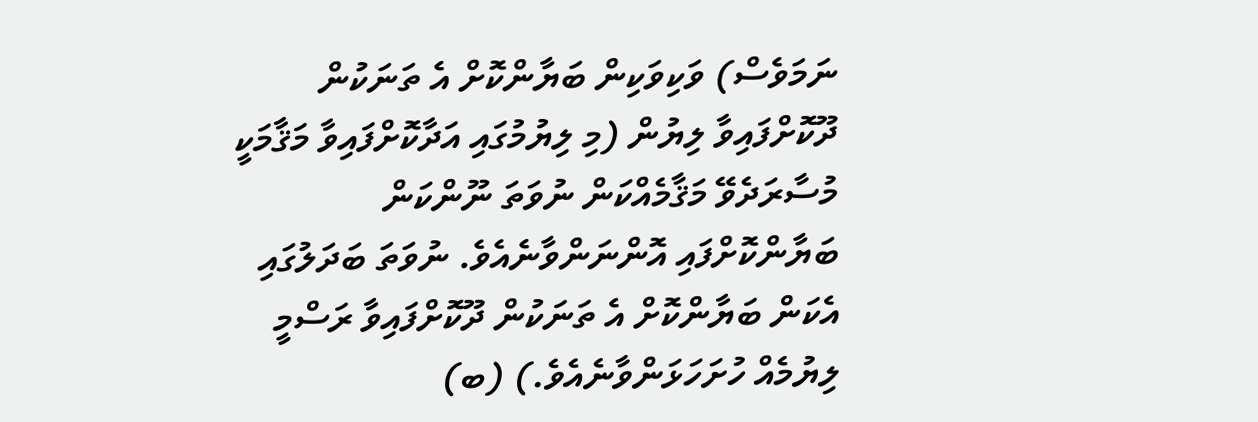ނަމަވެސް) ވަކިވަކިން ބަޔާންކޮށް އެ ތަނަކުން ދޫކޮށްފައިވާ ލިޔުން (މި ލިޔުމުގައި އަދާކޮށްފައިވާ މަޤާމަކީ މުސާރަދެވޭ މަޤާމެއްކަން ނުވަތަ ނޫންކަން ބަޔާންކޮށްފައި އޮންނަންވާނެއެވެ. ނުވަތަ ބަދަލުގައި އެކަން ބަޔާންކޮށް އެ ތަނަކުން ދޫކޮށްފައިވާ ރަސްމީ ލިޔުމެއް ހުށަހަޅަންވާނެއެވެ.) (ބ)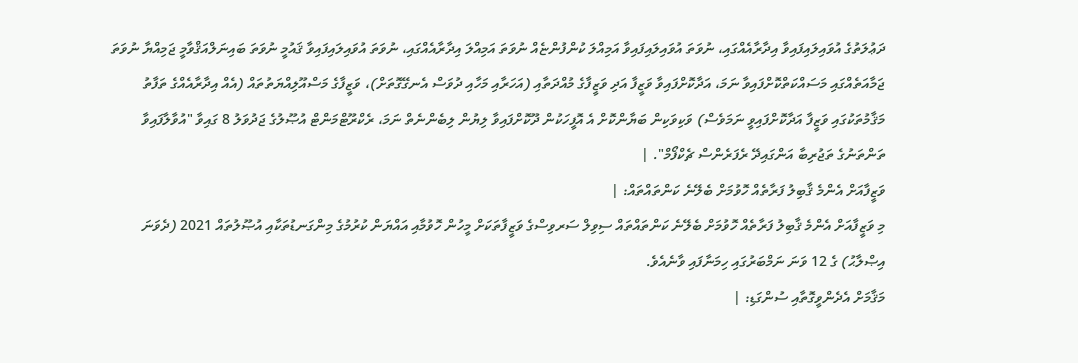ދަޢުލަތުގެ އުވައިލައިފައިވާ އިދާރާއެއްގައި، ނުވަތަ އުވައިލައިފައިވާ އަމިއްލަ ކުންފުންޏެއް ނުވަތަ އަމިއްލަ އިދާރާއެއްގައި، ނުވަތަ އުވައިލައިފައިވާ ޤައުމީ ނުވަތަ ބައިނަލްއަޤްވާމީ ޖަމިއްޔާ ނުވަތަ ޖަމާއަތެއްގައި މަސައްކަތްކޮށްފައިވާ ނަމަ، އަދާކޮށްފައިވާ ވަޒީފާ އަދި ވަޒީފާގެ މުއްދަތާއި (އަހަރާއި މަހާއި ދުވަސް އެނގޭގޮތަށް)، ވަޒީފާގެ މަސްއޫލިއްޔަތުތައް (އެއް އިދާރާއެއްގެ ތަފާތު މަޤާމުތަކުގައި ވަޒީފާ އަދާކޮށްފައިވީ ނަމަވެސް) ވަކިވަކިން ބަޔާންކޮށް އެ އޮފީހަކުން ދޫކޮށްފައިވާ ލިޔުން ލިބެންނެތް ނަމަ، ރެކްރޫޓްމަންޓް އުޞޫލުގެ ޖަދުވަލު 8 ގައިވާ "އުވާލާފައިވާ ތަންތަނުގެ ތަޖުރިބާ އަންގައިދޭ ރެފަރެންސް ޗެކްފޯމް". |
ވަޒީފާއަށް އެންމެ ޤާބިލު ފަރާތެއް ހޮވުމަށް ބެލޭނެ ކަންތައްތައް: |
މި ވަޒީފާއަށް އެންމެ ޤާބިލު ފަރާތެއް ހޮވުމަށް ބެލޭނެ ކަންތައްތައް ސިވިލް ސަރވިސްގެ ވަޒީފާތަކަށް މީހުން ހޮވުމާއި އައްޔަން ކުރުމުގެ މިންގަނޑުތަކާއި އުޞޫލުތައް 2021 (ދެވަނަ އިޞްލާޙު) ގެ 12 ވަނަ ނަމްބަރުގައި ހިމަނާފައި ވާނެއެވެ.
މަޤާމަށް އެދެންވީގޮތާއި ސުންގަޑި: |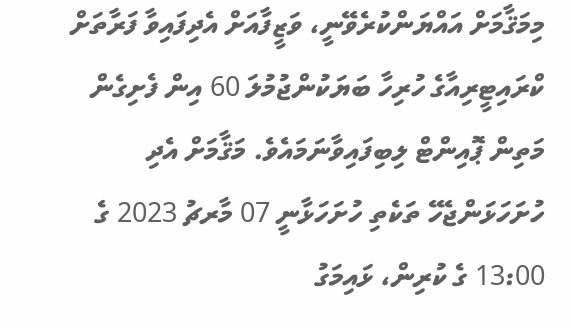މިމަޤާމަށް އައްޔަންކުރެވޭނީ، ވަޒީފާއަށް އެދިފައިވާ ފަރާތަށް ކްރައިޓީރިއާގެ ހުރިހާ ބަޔަކުންޖުމުލަ 60 އިން ފެށިގެން މަތިން ޕޮއިންޓް ލިބިފައިވާނަމައެވެ. މަޤާމަށް އެދި ހުށަހަޅަންޖެހޭ ތަކެތި ހުށަހަޅާނީ 07 މާރޗު 2023 ގެ 13:00 ގެ ކުރިން، ޅައިމަގު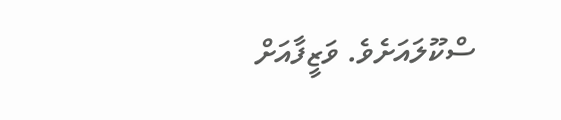ސްކޫލައަށެވެ. ވަޒީފާއަށް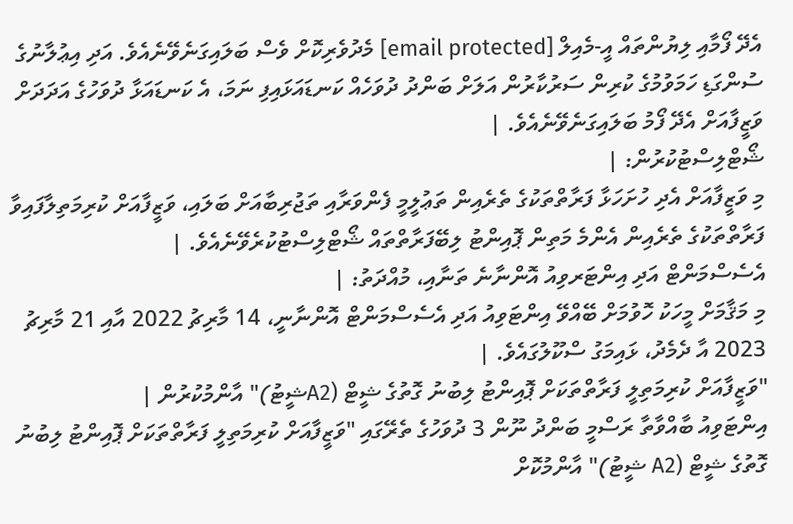އެދޭ ފޯމާއި ލިޔުންތައް އީ-މެއިލް [email protected] މެދުވެރިކޮށް ވެސް ބަލައިގަނެވޭނެއެވެ. އަދި އިޢުލާނުގެ ސުންގަޑި ހަމަވުމުގެ ކުރިން ސަރުކާރުން އަލަށް ބަންދު ދުވަހެއް ކަނޑައަޅައިފި ނަމަ، އެ ކަނޑައަޅާ ދުވަހުގެ އަދަދަށް ވަޒީފާއަށް އެދޭ ފޯމު ބަލައިގަނެވޭނެއެވެ. |
ޝޯޓްލިސްޓުކުރުން: |
މި ވަޒީފާއަށް އެދި ހުށަހަޅާ ފަރާތްތަކުގެ ތެރެއިން ތަޢުލީމީ ފެންވަރާއި ތަޖުރިބާއަށް ބަލައި، ވަޒީފާއަށް ކުރިމަތިލާފައިވާ ފަރާތްތަކުގެ ތެރެއިން އެންމެ މަތިން ޕޮއިންޓު ލިބޭފަރާތްތައް ޝޯޓްލިސްޓުކުރެވޭނެއެވެ. |
އެސެސްމަންޓް އަދި އިންޓަރވިއު އޮންނާނެ ތަނާއި، މުއްދަތު: |
މި މަޤާމަށް މީހަކު ހޮވުމަށް ބޭއްވޭ އިންޓަވިއު އަދި އެސެސްމަންޓް އޮންނާނީ، 14 މާރިޗު 2022 އާއި 21 މާރިޗު 2023 އާ ދެމެދު، ޅައިމަގު ސްކޫލުގައެވެ. |
"ވަޒީފާއަށް ކުރިމަތިލީ ފަރާތްތަކަށް ޕޮއިންޓު ލިބުނު ގޮތުގެ ޝީޓް (A2ޝީޓު)" އާންމުކުރުން |
އިންޓަވިއު ބާއްވާތާ ރަސްމީ ބަންދު ނޫން 3 ދުވަހުގެ ތެރޭގައި "ވަޒީފާއަށް ކުރިމަތިލީ ފަރާތްތަކަށް ޕޮއިންޓު ލިބުނު ގޮތުގެ ޝީޓް (A2 ޝީޓު)" އާންމުކޮށް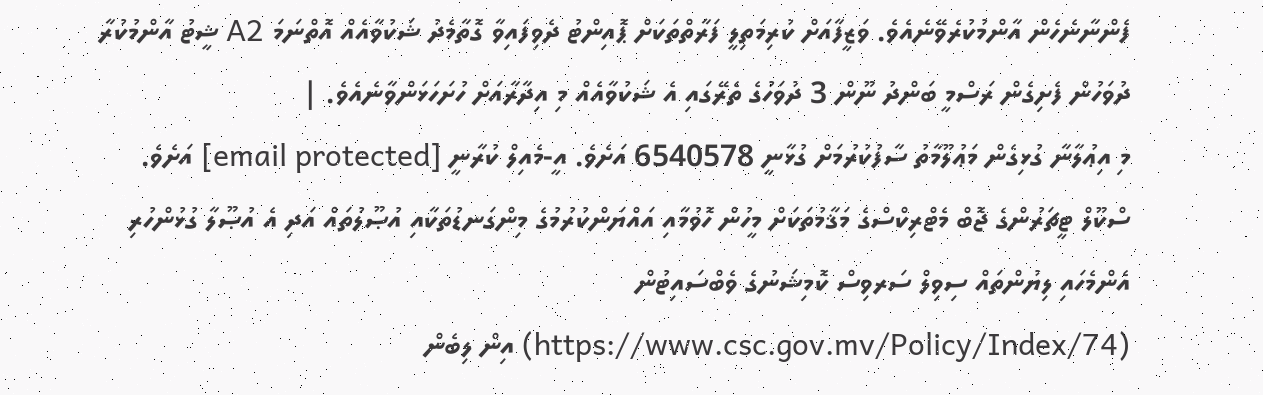ފެންނާނެހެން އާންމުކުރެވޭނެއެވެ. ވަޒީފާއަށް ކުރިމަތިލީ ފަރާތްތަކަށް ޕޮއިންޓު ދެވިފައިވާ ގޮތާމެދު ޝަކުވާއެއް އޮތްނަމަ A2 ޝީޓު އާންމުކުރާ ދުވަހުން ފެށިގެން ރަސްމީ ބަންދު ނޫން 3 ދުވަހުގެ ތެރޭގައި އެ ޝަކުވާއެއް މި އިދާރާއަށް ހުށަހަޅަންވާނެއެވެ. |
މި އިޢުލާނާ ގުޅިގެން މަޢުލޫމާތު ސާފުކުރުމަށް ގުޅާނީ 6540578 އަށެވެ. އީ-މެއިލް ކުރާނީ [email protected] އަށެވެ.
ސްކޫލް ޓީޗަރުންގެ ޖޮބް މެޓްރިކްސްގެ މަޤާމުތަކަށް މީހުން ހޮވުމާއި އައްޔަންކުރުމުގެ މިންގަނޑުތަކާއި އުޞޫލުތައް އަދި އެ އުޞޫލާ ގުޅުންހުރި އެންމެހައި ލިޔުންތައް ސިވިލް ސަރވިސް ކޮމިޝަނުގެ ވެބްސައިޓުން (https://www.csc.gov.mv/Policy/Index/74) އިން ލިބެން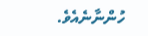ހުންނާނެއެވެ.